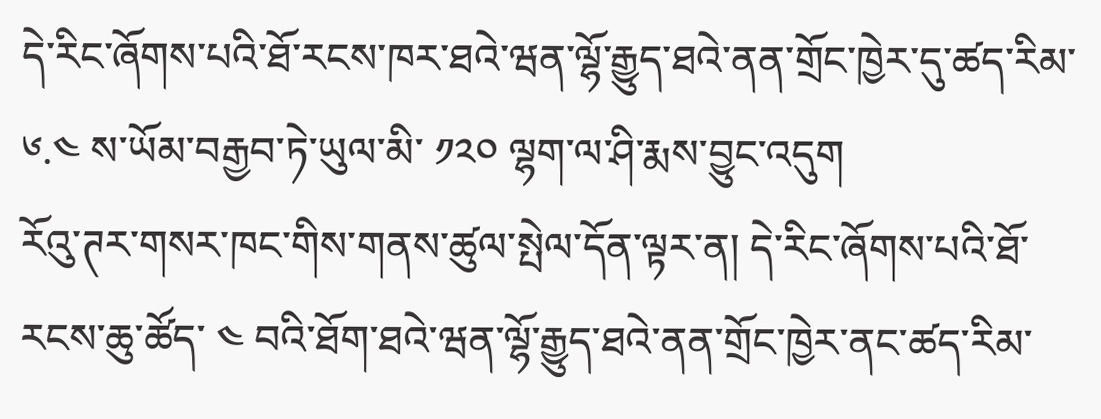དེ་རིང་ཞོགས་པའི་ཐོ་རངས་ཁར་ཐའེ་ཝན་ལྷོ་རྒྱུད་ཐའེ་ནན་གྲོང་ཁྱེར་དུ་ཚད་རིམ་ ༦.༤ ས་ཡོམ་བརྒྱབ་ཏེ་ཡུལ་མི་ ༡༢༠ ལྷག་ལ་ཤི་རྨས་བྱུང་འདུག
རོའུ་ཊར་གསར་ཁང་གིས་གནས་ཚུལ་སྤེལ་དོན་ལྟར་ན། དེ་རིང་ཞོགས་པའི་ཐོ་རངས་ཆུ་ཚོད་ ༤ བའི་ཐོག་ཐའེ་ཝན་ལྷོ་རྒྱུད་ཐའེ་ནན་གྲོང་ཁྱེར་ནང་ཚད་རིམ་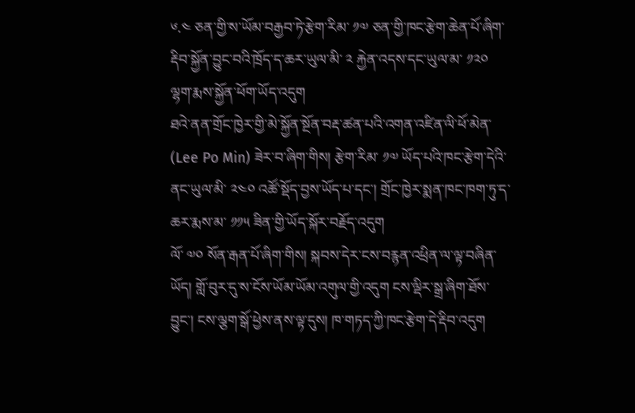༦.༤ ཅན་གྱི་ས་ཡོམ་བརྒྱབ་ཏེ་རྩེག་རིམ་ ༡༧ ཅན་གྱི་ཁང་རྩེག་ཆེན་པོ་ཞིག་རྡིབ་སྐྱོན་བྱུང་བའི་ཁྲོད་ད་ཆར་ཡུལ་མི་ ༢ རྐྱེན་འདས་དང་ཡུལ་མ་ ༡༢༠ ལྷག་རྨས་སྐྱོན་ཕོག་ཡོད་འདུག
ཐའེ་ནན་གྲོང་ཁྱེར་གྱི་མེ་སྐྱོན་སྔོན་བརྡ་ཚན་པའི་འགན་འཛིན་ལི་ཕོ་མེན་ (Lee Po Min) ཟེར་བ་ཞིག་གིས། རྩེག་རིམ་ ༡༧ ཡོད་པའི་ཁང་རྩེག་དེའི་ནང་ཡུལ་མི་ ༢༤༠ འཚོ་སྡོད་བྱས་ཡོད་པ་དང་། གྲོང་ཁྱེར་སྨན་ཁང་ཁག་ཏུ་ད་ཆར་རྨས་མ་ ༡༡༥ ཟིན་གྱི་ཡོད་སྐོར་བརྗོད་འདུག
ལོ་ ༧༠ སོན་རྒན་པོ་ཞིག་གིས། སྐབས་དེར་ངས་བརྙན་འཕྲིན་ལ་ལྟ་བཞིན་ཡོད། གློ་བུར་དུ་ས་ངོས་ཡོམ་ཡོམ་འགུལ་གྱི་འདུག ངས་ལྡིར་སྒྲ་ཞིག་ཐོས་བྱུང་། ངས་ལྕག་སྒོ་ཕྱེས་ནས་ལྟ་དུས། ཁ་གཏད་ཀྱི་ཁང་རྩེག་དེ་རྡིབ་འདུག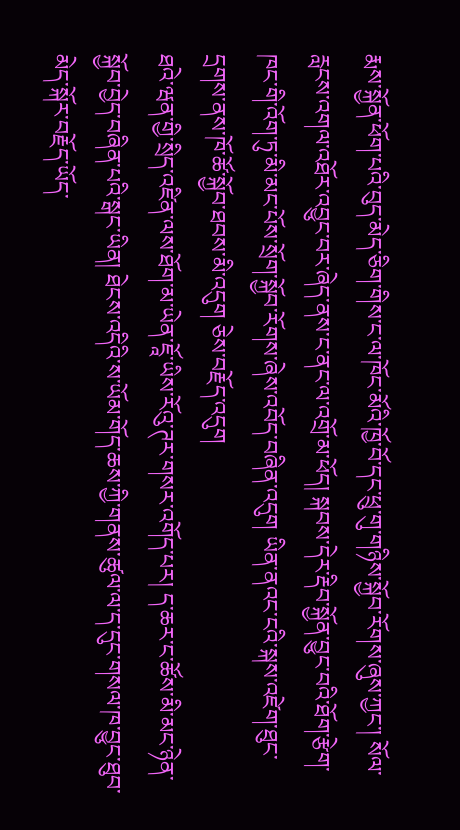རྨས་སྐྱོན་ཕོག་པའི་བུད་མེད་ཅིག་གིས་ང་ལ་ཁོང་མོའི་ཁྱོ་བོ་དང་ཕྲུ་གུ་གཉིས་སྐྱོབ་རོགས་ཞུས་ཀྱང་། སོལ་རླངས་འགལ་འཐོར་འབྱུང་བར་ཞེད་ནས་ང་ནང་ལ་འགྲོ་མ་ཕོད། སྐབས་དེར་རྡིབ་སྐྱོན་བྱུང་བའི་ཐོག་རྩེག་ཁང་གི་འོག་ཏུ་མི་མང་པོས་སྲོག་སྐྱོབ་རོགས་ཞེས་འབོད་བཞིན་འདུག ཡིན་ནའང་ངའི་སྐས་འཛེག་ཐུང་དྲགས་ནས་ཁོ་ཚོ་སྐྱོབ་ཐབས་མི་འདུག ཅེས་བརྗོད་འདུག
ཐའེ་ཝན་གྱི་སྲིད་འཛིན་ལས་ཐོག་མ་ཡེན་ཇཱོ་ཡིས་རོའུ་ཊར་གསར་འགོད་པར། ད་ཆར་ང་ཚོས་མི་མང་ཉེན་སྐྱོབ་བྱེད་བཞིན་པའི་སྒང་ཡིན། ཐེངས་འདིའི་ས་ཡོམ་གོད་ཆས་ཀྱི་གནས་ཚུལ་ལ་ད་དུང་གསལ་ཁ་བྱུང་ཐུབ་མེད་སྐོར་བརྗོད་ཡོད་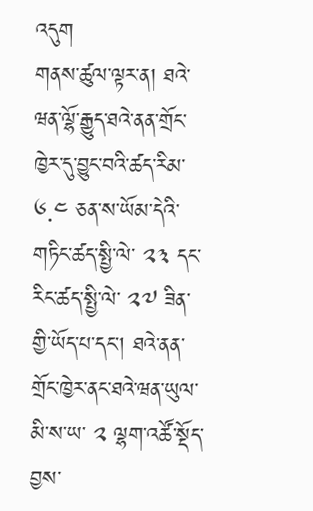འདུག
གནས་ཚུལ་ལྟར་ན། ཐའེ་ཝན་ལྷོ་རྒྱུད་ཐའེ་ནན་གྲོང་ཁྱེར་དུ་བྱུང་བའི་ཚད་རིམ་ ༦.༤ ཅན་ས་ཡོམ་དེའི་གཏིང་ཚད་སྤྱི་ལེ་ ༢༣ དང་རིང་ཚད་སྤྱི་ལེ་ ༢༧ ཟིན་གྱི་ཡོད་པ་དང་། ཐའེ་ནན་གྲོང་ཁྱེར་ནང་ཐའེ་ཝན་ཡུལ་མི་ས་ཡ་ ༢ ལྷག་འཚོ་སྡོད་བྱས་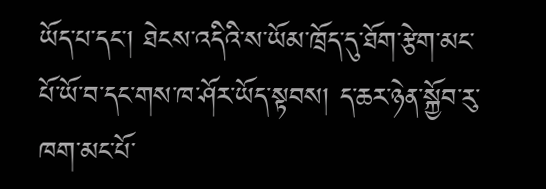ཡོད་པ་དང་། ཐེངས་འདིའི་ས་ཡོམ་ཁྲོད་དུ་ཐོག་རྩེག་མང་པོ་ཡོ་བ་དང་གས་ཁ་ཤོར་ཡོད་སྟབས། ད་ཆར་ཉེན་སྐྱོབ་རུ་ཁག་མང་པོ་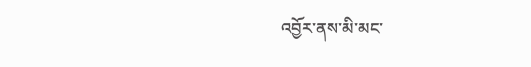འབྱོར་ནས་མི་མང་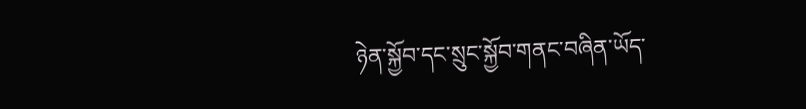ཉེན་སྐྱོབ་དང་སྲུང་སྐྱོབ་གནང་བཞིན་ཡོད་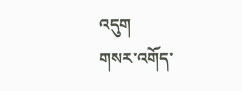འདུག
གསར་འགོད་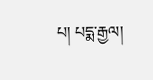པ། པདྨ་རྒྱལ།